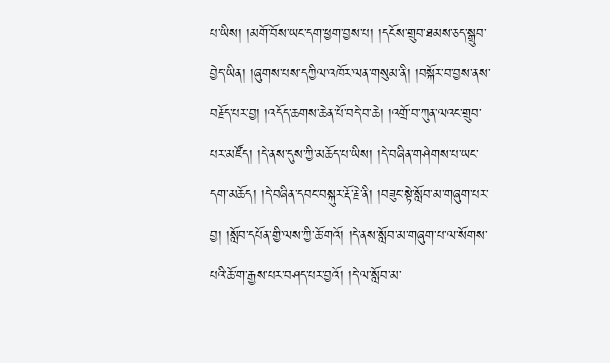པ་ཡིས། །མགོ་བོས་ཡང་དག་ཕྱག་བྱས་པ། །དངོས་གྲུབ་ཐམས་ཅད་སྒྲུབ་བྱེད་ཡིན། །ཞུགས་པས་དཀྱིལ་འཁོར་ལན་གསུམ་ནི། །བསྐོར་བ་བྱས་ནས་བརྗོད་པར་བྱ། །འདོད་ཆགས་ཆེན་པོ་བདེ་བ་ཆེ། །འགྲོ་བ་ཀུན་ལའང་གྲུབ་པར་མཛོད། །དེ་ནས་དུས་ཀྱི་མཆོད་པ་ཡིས། །དེ་བཞིན་གཤེགས་པ་ཡང་དག་མཆོད། །དེ་བཞིན་དབང་བསྐུར་རྡོ་རྗེ་ནི། །བཟུང་སྟེ་སློབ་མ་གཞུག་པར་བྱ། །སློབ་དཔོན་གྱི་ལས་ཀྱི་ཆོ་གའོ། །དེ་ནས་སློབ་མ་གཞུག་པ་ལ་སོགས་པའི་ཆོ་ག་རྒྱས་པར་བཤད་པར་བྱའོ། །དེ་ལ་སློབ་མ་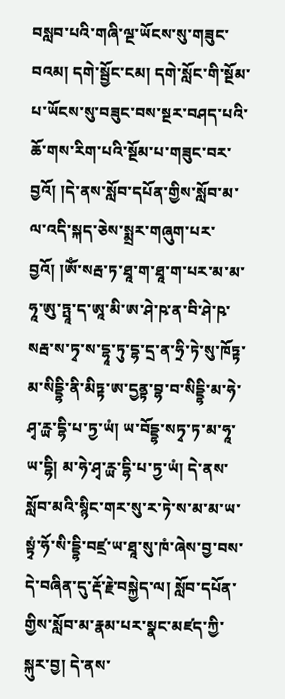བསླབ་པའི་གཞི་ལྔ་ཡོངས་སུ་གཟུང་བའམ། དགེ་སྦྱོང་ངམ། དགེ་སློང་གི་སྔོམ་པ་ཡོངས་སུ་བཟུང་བས་སྔར་བཤད་པའི་ཆོ་གས་རིག་པའི་སྔོམ་པ་གཟུང་བར་བྱའོ། །དེ་ནས་སློབ་དཔོན་གྱིས་སློབ་མ་ལ་འདི་སྐད་ཅེས་སྨྲར་གཞུག་པར་བྱའོ། །ཨོཾ་སརྦ་ཏ་ཐཱ་ག་ཐཱ་ག་པར་མ་མ་ཧཱ་ཨུ་ཏྤཱ་ད་ཨཱ་མི་ཨ་ཤེ་ཥ་ན་བི་ཤེ་ཥ་སརྦ་ས་ཏྭ་ས་དྷཱ་ཏུ་དྷ་དྲ་ན་ཧྲི་ཏེ་སུ་ཁོཏྟ་མ་སིདྡྷི་ནི་མིཏྟ་ཨ་དྱནྟ་བྷ་བ་སིདྡྷི་མ་ཧེ་ཤྭ་ཪྻ་དྷི་པ་ཏྱ་ཡཾ། ཡ་བོདྡྷ་སཏྭ་ཏ་མ་ཧཱ་ཡ་དྷི། མ་ཧེ་ཤྭ་ཪྻ་དྷི་པ་ཏྱ་ཡཾ། དེ་ནས་སློབ་མའི་སྙིང་གར་སུ་ར་ཏེ་ས་མ་མ་ཡ་སྟྭཾ་ཧོ་སི་དྡྷི་བཛྲ་ཡ་ཐཱ་སུ་ཁཾ་ཞེས་བྱ་བས་དེ་བཞིན་དུ་རྡོ་རྗེ་བསྐྱེད་ལ། སློབ་དཔོན་གྱིས་སློབ་མ་རྣམ་པར་སྣང་མཛད་ཀྱི་སྐུར་བྱ། དེ་ནས་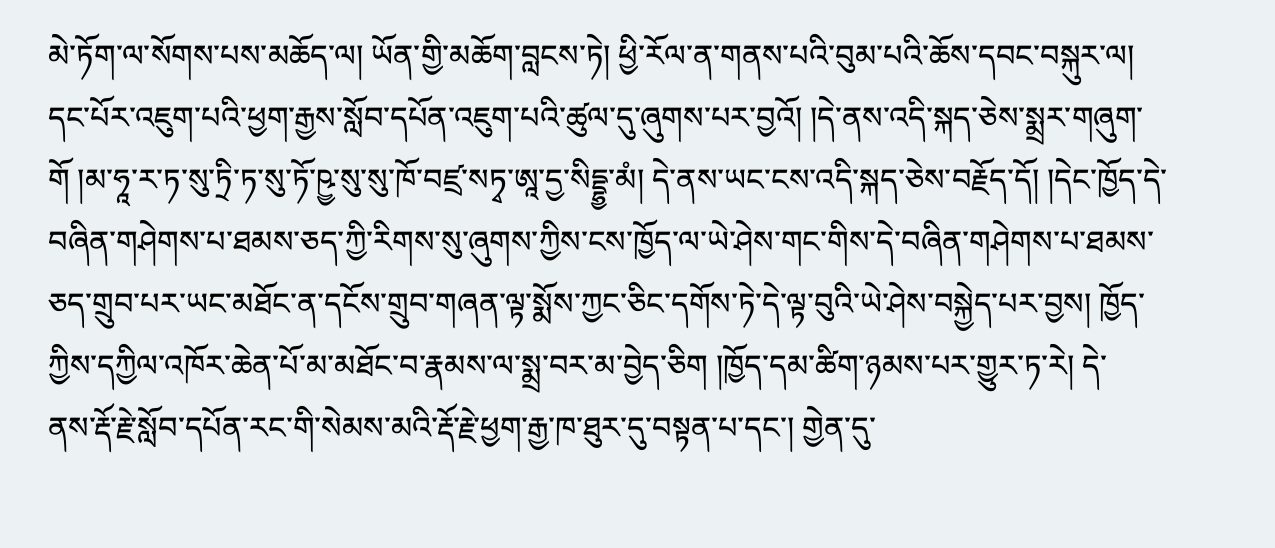མེ་ཏོག་ལ་སོགས་པས་མཆོད་ལ། ཡོན་གྱི་མཆོག་བླངས་ཏེ། ཕྱི་རོལ་ན་གནས་པའི་བུམ་པའི་ཆོས་དབང་བསྐུར་ལ། དང་པོར་འཇུག་པའི་ཕྱག་རྒྱས་སློབ་དཔོན་འཇུག་པའི་ཚུལ་དུ་ཞུགས་པར་བྱའོ། །དེ་ནས་འདི་སྐད་ཅེས་སྨྲར་གཞུག་གོ །མ་ཧཱ་ར་ཏ་སུ་ཏྲི་ཏ་སུ་ཏོ་ཥྱ་སུ་སུ་ཁོ་བཛྲ་སཏྭ་ཨཱ་དྱ་སིདྡྷྱ་མཾ། དེ་ནས་ཡང་ངས་འདི་སྐད་ཅེས་བརྗོད་དོ། །དེང་ཁྱོད་དེ་བཞིན་གཤེགས་པ་ཐམས་ཅད་ཀྱི་རིགས་སུ་ཞུགས་ཀྱིས་ངས་ཁྱོད་ལ་ཡེ་ཤེས་གང་གིས་དེ་བཞིན་གཤེགས་པ་ཐམས་ཅད་གྲུབ་པར་ཡང་མཐོང་ན་དངོས་གྲུབ་གཞན་ལྟ་སྨོས་ཀྱང་ཅིང་དགོས་ཏེ་དེ་ལྟ་བུའི་ཡེ་ཤེས་བསྐྱེད་པར་བྱས། ཁྱོད་ཀྱིས་དཀྱིལ་འཁོར་ཆེན་པོ་མ་མཐོང་བ་རྣམས་ལ་སྨྲ་བར་མ་བྱེད་ཅིག །ཁྱོད་དམ་ཚིག་ཉམས་པར་གྱུར་ཏ་རེ། དེ་
ནས་རྡོ་རྗེ་སློབ་དཔོན་རང་གི་སེམས་མའི་རྡོ་རྗེ་ཕྱག་རྒྱ་ཁ་ཐུར་དུ་བསྟན་པ་དང་། གྱེན་དུ་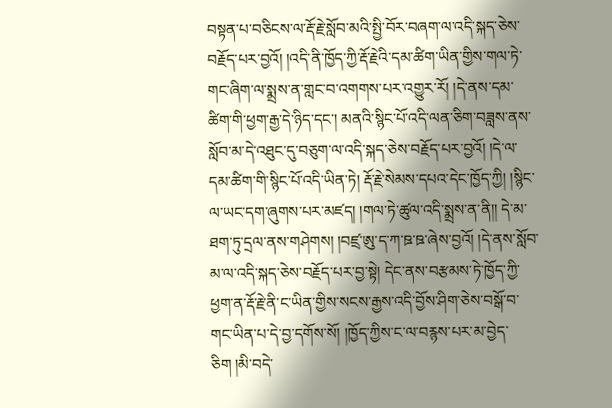བསྟན་པ་བཅིངས་ལ་རྡོ་རྗེ་སློབ་མའི་སྤྱི་བོར་བཞག་ལ་འདི་སྐད་ཅེས་བརྗོད་པར་བྱའོ། །འདི་ནི་ཁྱོད་ཀྱི་རྡོ་རྗེའི་དམ་ཚིག་ཡིན་གྱིས་གལ་ཏེ་གང་ཞིག་ལ་སྨྲས་ན་གླང་བ་འགགས་པར་འགྱུར་རོ། །དེ་ནས་དམ་ཚིག་གི་ཕྱག་རྒྱ་དེ་ཉིད་དང་། མནའི་སྙིང་པོ་འདི་ལན་ཅིག་བཟླས་ནས་སློབ་མ་དེ་འཐུང་དུ་བཅུག་ལ་འདི་སྐད་ཅེས་བརྗོད་པར་བྱའོ། །དེ་ལ་དམ་ཚིག་གི་སྙིང་པོ་འདི་ཡིན་ཏེ། རྡོ་རྗེ་སེམས་དཔའ་དེང་ཁྱོད་ཀྱི། །སྙིང་ལ་ཡང་དག་ཞུགས་པར་མཛད། །གལ་ཏེ་ཚུལ་འདི་སྨྲས་ན་ནི།། དེ་མ་ཐག་ཏུ་དྲལ་ནས་གཤེགས། །བཛྲ་ཨུ་ད་ཀ་ཋ་ཋ་ཞེས་བྱའོ། །དེ་ནས་སློབ་མ་ལ་འདི་སྐད་ཅེས་བརྗོད་པར་བྱ་སྟེ། དེང་ནས་བརྩམས་ཏེ་ཁྱོད་ཀྱི་ཕྱག་ན་རྡོ་རྗེ་ནི་ང་ཡིན་གྱིས་སངས་རྒྱས་འདི་བྱོས་ཤིག་ཅེས་བསྒོ་བ་གང་ཡིན་པ་དེ་བྱ་དགོས་སོ། །ཁྱོད་ཀྱིས་ང་ལ་བརྙས་པར་མ་བྱེད་ཅིག །མི་བདེ་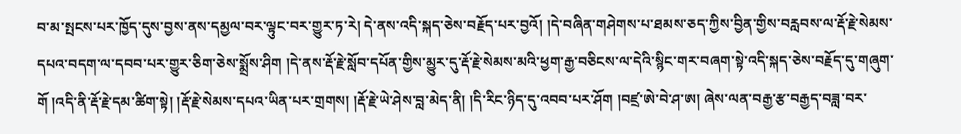བ་མ་སྤངས་པར་ཁྱོད་དུས་བྱས་ནས་དམྱལ་བར་ལྟུང་བར་གྱུར་ཏ་རེ། དེ་ནས་འདི་སྐད་ཅེས་བརྗོད་པར་བྱའོ། །དེ་བཞིན་གཤེགས་པ་ཐམས་ཅད་ཀྱིས་བྱིན་གྱིས་བརླབས་ལ་རྡོ་རྗེ་སེམས་དཔའ་བདག་ལ་དབབ་པར་གྱུར་ཅིག་ཅེས་སྨྲོས་ཤིག །དེ་ནས་རྡོ་རྗེ་སློབ་དཔོན་གྱིས་མྱུར་དུ་རྡོ་རྗེ་སེམས་མའི་ཕྱག་རྒྱ་བཅིངས་ལ་དེའི་སྙིང་གར་བཞག་སྟེ་འདི་སྐད་ཅེས་བརྗོད་དུ་གཞུག་གོ །འདི་ནི་རྡོ་རྗེ་དམ་ཚིག་སྟེ། །རྡོ་རྗེ་སེམས་དཔའ་ཡིན་པར་གྲགས། །རྡོ་རྗེ་ཡེ་ཤེས་བླ་མེད་ནི། །དི་རིང་ཉིད་དུ་འབབ་པར་ཤོག །བཛྲ་ཨེ་བེ་ཤ་ཨ། ཞེས་ལན་བརྒྱ་རྩ་བརྒྱད་བཟླ་བར་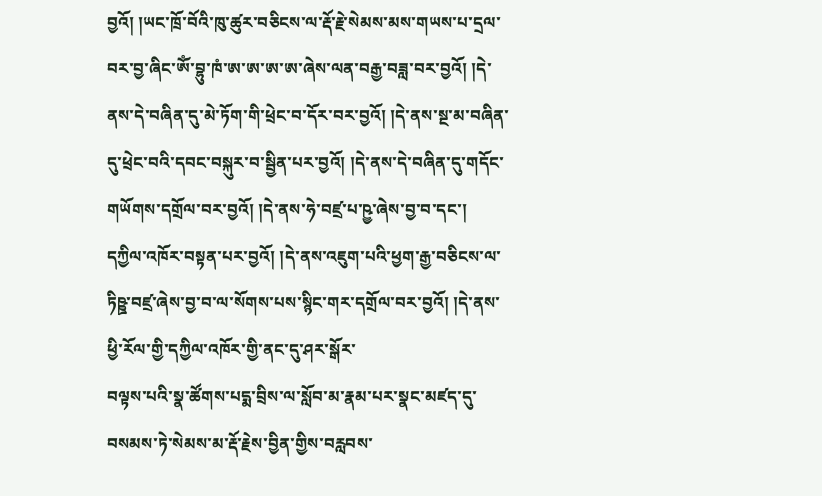བྱའོ། །ཡང་ཁྲོ་བོའི་ཁུ་ཚུར་བཅིངས་ལ་རྡོ་རྗེ་སེམས་མས་གཡས་པ་དྲལ་བར་བྱ་ཞིང་ཨོཾ་བྷུ་ཁཾ་ཨ་ཨ་ཨ་ཨ་ཞེས་ལན་བརྒྱ་བཟླ་བར་བྱའོ། །དེ་ནས་དེ་བཞིན་དུ་མེ་ཏོག་གི་ཕྲེང་བ་དོར་བར་བྱའོ། །དེ་ནས་སྔ་མ་བཞིན་དུ་ཕྲེང་བའི་དབང་བསྐུར་བ་སྦྱིན་པར་བྱའོ། །དེ་ནས་དེ་བཞིན་དུ་གདོང་གཡོགས་དགྲོལ་བར་བྱའོ། །དེ་ནས་ཧེ་བཛྲ་པ་ཥྱ་ཞེས་བྱ་བ་དང་། དཀྱིལ་འཁོར་བསྟན་པར་བྱའོ། །དེ་ནས་འཇུག་པའི་ཕྱག་རྒྱ་བཅིངས་ལ་ཏིཥྛ་བཛྲ་ཞེས་བྱ་བ་ལ་སོགས་པས་སྙིང་གར་དགྲོལ་བར་བྱའོ། །དེ་ནས་ཕྱི་རོལ་གྱི་དཀྱིལ་འཁོར་གྱི་ནང་དུ་ཤར་སྒོར་
བལྟས་པའི་སྣ་ཚོགས་པདྨ་བྲིས་ལ་སློབ་མ་རྣམ་པར་སྣང་མཛད་དུ་བསམས་ཏེ་སེམས་མ་རྡོ་རྗེས་བྱིན་གྱིས་བརླབས་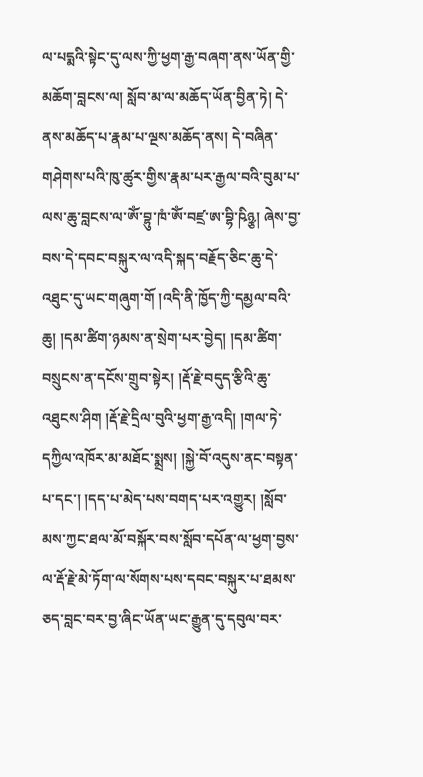ལ་པདྨའི་སྟེང་དུ་ལས་ཀྱི་ཕྱག་རྒྱ་བཞག་ནས་ཡོན་གྱི་མཆོག་བླངས་ལ། སློབ་མ་ལ་མཆོད་ཡོན་བྱིན་ཏེ། དེ་ནས་མཆོད་པ་རྣམ་པ་ལྔས་མཆོད་ནས། དེ་བཞིན་གཤེགས་པའི་ཁུ་ཚུར་གྱིས་རྣམ་པར་རྒྱལ་བའི་བུམ་པ་ལས་ཆུ་བླངས་ལ་ཨོཾ་བྷུ་ཁཾ་ཨོཾ་བཛྲ་ཨ་བྷི་ཥིཉྩ། ཞེས་བྱ་བས་དེ་དབང་བསྐུར་ལ་འདི་སྐད་བརྗོད་ཅིང་ཆུ་དེ་འཐུང་དུ་ཡང་གཞུག་གོ །འདི་ནི་ཁྱོད་ཀྱི་དམྱལ་བའི་ཆུ། །དམ་ཚིག་ཉམས་ན་སྲེག་པར་བྱེད། །དམ་ཚིག་བསྲུངས་ན་དངོས་གྲུབ་སྟེར། །རྡོ་རྗེ་བདུད་རྩིའི་ཆུ་འཐུངས་ཤིག །རྡོ་རྗེ་དྲིལ་བུའི་ཕྱག་རྒྱ་འདི། །གལ་ཏེ་དཀྱིལ་འཁོར་མ་མཐོང་སྨྲས། །སྐྱེ་བོ་འདུས་ནང་བསྟན་པ་དང་། །དད་པ་མེད་པས་བགད་པར་འགྱུར། །སློབ་མས་ཀྱང་ཐལ་མོ་བསྐོར་བས་སློབ་དཔོན་ལ་ཕྱག་བྱས་ལ་རྡོ་རྗེ་མེ་ཏོག་ལ་སོགས་པས་དབང་བསྐུར་པ་ཐམས་ཅད་བླང་བར་བྱ་ཞིང་ཡོན་ཡང་རྒྱུན་དུ་དབུལ་བར་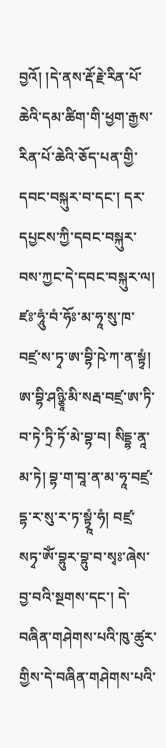བྱའོ། །དེ་ནས་རྡོ་རྗེ་རིན་པོ་ཆེའི་དམ་ཚིག་གི་ཕྱག་རྒྱས་རིན་པོ་ཆེའི་ཅོད་པན་གྱི་དབང་བསྐུར་བ་དང་། དར་དཔྱངས་ཀྱི་དབང་བསྐུར་བས་ཀྱང་དེ་དབང་བསྐུར་ལ། ཛཿ་ཧཱུཾ་བཾ་ཧོཿ་མ་ཧཱ་སུ་ཁ་བཛྲ་ས་ཏྭ་ཨ་བྷི་ཥེ་ཀ་ན་སྟྭཾ། ཨ་བྷི་ཤཉྩཱི་མི་སརྦ་བཛྲ་ཨ་ཏི་བ་ཏེ་ཏྲི་ཏོ་མེ་བྷ་བ། སིདྡྷ་ནཱ་མ་ཏེ། བྷ་ག་བཱ་ན་མ་ཧཱ་བཛྲ་དྷ་ར་སུ་ར་ཏ་སྟྭཱཾ་ཧཾ། བཛྲ་སཏྭ་ཨོཾ་བྷུར་བྷུ་བ་སྭཿ་ཞེས་བྱ་བའི་སྔགས་དང་། དེ་བཞིན་གཤེགས་པའི་ཁུ་ཚུར་གྱིས་དེ་བཞིན་གཤེགས་པའི་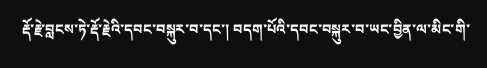རྡོ་རྗེ་བླངས་ཏེ་རྡོ་རྗེའི་དབང་བསྐུར་བ་དང་། བདག་པོའི་དབང་བསྐུར་བ་ཡང་བྱིན་ལ་མིང་གི་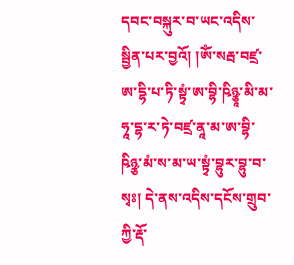དབང་བསྐུར་བ་ཡང་འདིས་སྦྱིན་པར་བྱའོ། །ཨོཾ་སརྦ་བཛྲ་ཨ་དྷི་པ་ཏི་སྟྭཾ་ཨ་བྷི་ཥིཉྩཱ་མི་མ་ཧཱ་དྷ་ར་ཏེ་བཛྲ་ནཱ་མ་ཨ་བྷི་ཥིཉྩ་མཾ་ས་མ་ཡ་སྟྭཾ་བྷུར་བྷུ་བ་སྭཿ། དེ་ནས་འདིས་དངོས་གྲུབ་ཀྱི་རྡོ་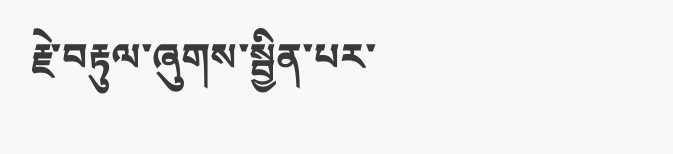རྗེ་བརྟུལ་ཞུགས་སྦྱིན་པར་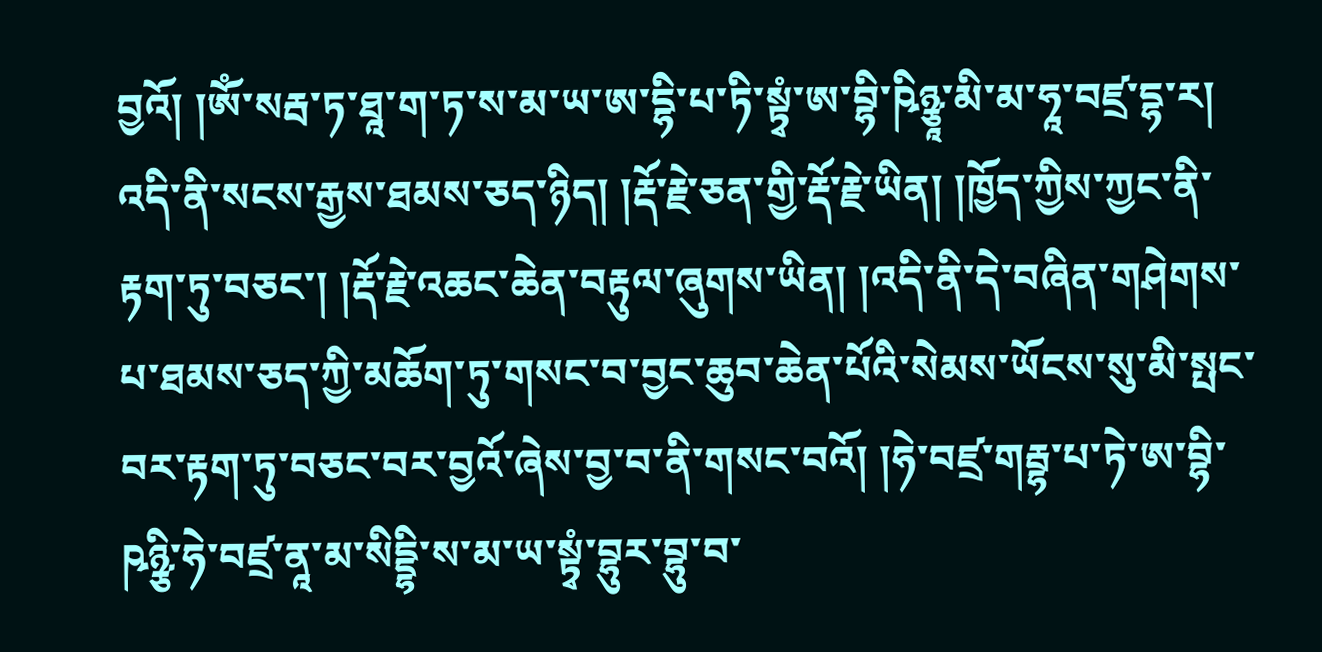བྱའོ། །ཨོཾ་སརྦ་ཏ་ཐཱ་ག་ཏ་ས་མ་ཡ་ཨ་དྷི་པ་ཏི་སྟྭཾ་ཨ་བྷི་ཥིཉྩཱ་མི་མ་ཧཱ་བཛྲ་དྷ་ར། འདི་ནི་སངས་རྒྱས་ཐམས་ཅད་ཉིད། །རྡོ་རྗེ་ཅན་གྱི་རྡོ་རྗེ་ཡིན། །ཁྱོད་ཀྱིས་ཀྱང་ནི་རྟག་ཏུ་བཅང་། །རྡོ་རྗེ་འཆང་ཆེན་བརྟུལ་ཞུགས་ཡིན། །འདི་ནི་དེ་བཞིན་གཤེགས་པ་ཐམས་ཅད་ཀྱི་མཆོག་ཏུ་གསང་བ་བྱང་ཆུབ་ཆེན་པོའི་སེམས་ཡོངས་སུ་མི་སྤང་བར་རྟག་ཏུ་བཅང་བར་བྱའོ་ཞེས་བྱ་བ་ནི་གསང་བའོ། །ཧེ་བཛྲ་གརྦྷ་པ་ཏེ་ཨ་བྷི་
ཥཉྩི་ཧེ་བཛྲ་ནཱ་མ་སིདྡྷི་ས་མ་ཡ་སྟྭཾ་བྷུར་བྷུ་བ་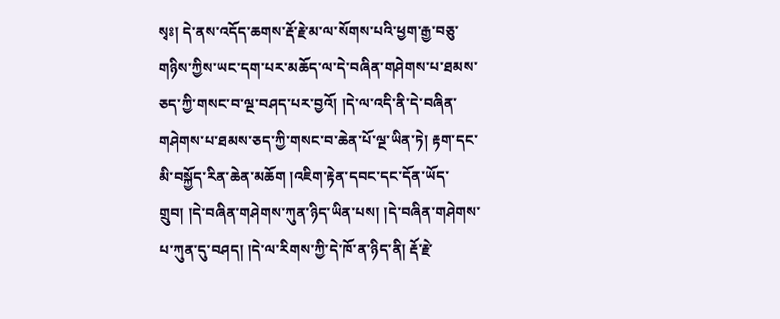སྭཿ། དེ་ནས་འདོད་ཆགས་རྡོ་རྗེ་མ་ལ་སོགས་པའི་ཕྱག་རྒྱ་བཅུ་གཉིས་ཀྱིས་ཡང་དག་པར་མཆོད་ལ་དེ་བཞིན་གཤེགས་པ་ཐམས་ཅད་ཀྱི་གསང་བ་ལྔ་བཤད་པར་བྱའོ། །དེ་ལ་འདི་ནི་དེ་བཞིན་གཤེགས་པ་ཐམས་ཅད་ཀྱི་གསང་བ་ཆེན་པོ་ལྔ་ཡིན་ཏེ། རྟག་དང་མི་བསྐྱོད་རིན་ཆེན་མཆོག །འཇིག་རྟེན་དབང་དང་དོན་ཡོད་གྲུབ། །དེ་བཞིན་གཤེགས་ཀུན་ཉིད་ཡིན་པས། །དེ་བཞིན་གཤེགས་པ་ཀུན་དུ་བཤད། །དེ་ལ་རིགས་ཀྱི་དེ་ཁོ་ན་ཉིད་ནི། རྡོ་རྗེ་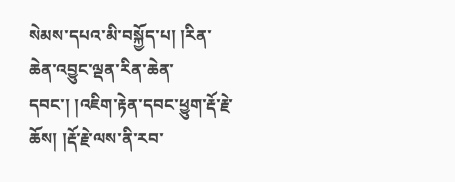སེམས་དཔའ་མི་བསྐྱོད་པ། །རིན་ཆེན་འབྱུང་ལྡན་རིན་ཆེན་དབང་། །འཇིག་རྟེན་དབང་ཕྱུག་རྡོ་རྗེ་ཆོས། །རྡོ་རྗེ་ལས་ནི་རབ་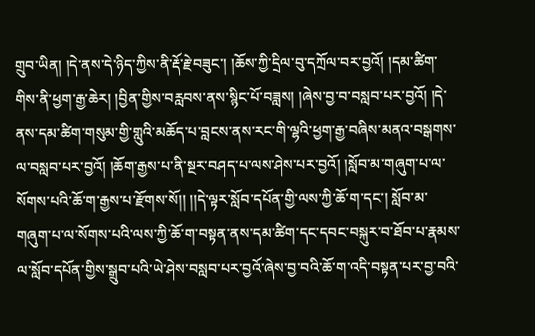གྲུབ་ཡིན། །དེ་ནས་དེ་ཉིད་ཀྱིས་ནི་རྡོ་རྗེ་བཟུང་། །ཆོས་ཀྱི་དྲིལ་བུ་དཀྲོལ་བར་བྱའོ། །དམ་ཚིག་གིས་ནི་ཕྱག་རྒྱ་ཆེར། །བྱིན་གྱིས་བརླབས་ནས་སྙིང་པོ་བཟླས། །ཞེས་བྱ་བ་བསླབ་པར་བྱའོ། །དེ་ནས་དམ་ཚིག་གསུམ་གྱི་གླུའི་མཆོད་པ་བླངས་ནས་རང་གི་ལྷའི་ཕྱག་རྒྱ་བཞིས་མནའ་བསྒགས་ལ་བསླབ་པར་བྱའོ། །ཆོག་རྒྱས་པ་ནི་སྔར་བཤད་པ་ལས་ཤེས་པར་བྱའོ། །སློབ་མ་གཞུག་པ་ལ་སོགས་པའི་ཆོ་ག་རྒྱས་པ་རྫོགས་སོ།། །།དེ་ལྟར་སློབ་དཔོན་གྱི་ལས་ཀྱི་ཆོ་ག་དང་། སློབ་མ་གཞུག་པ་ལ་སོགས་པའི་ལས་ཀྱི་ཆོ་ག་བསྟན་ནས་དམ་ཚིག་དང་དབང་བསྐུར་བ་ཐོབ་པ་རྣམས་ལ་སློབ་དཔོན་གྱིས་སྒྲུབ་པའི་ཡེ་ཤེས་བསླབ་པར་བྱའོ་ཞེས་བྱ་བའི་ཆོ་ག་འདི་བསྟན་པར་བྱ་བའི་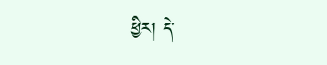ཕྱིར། དེ་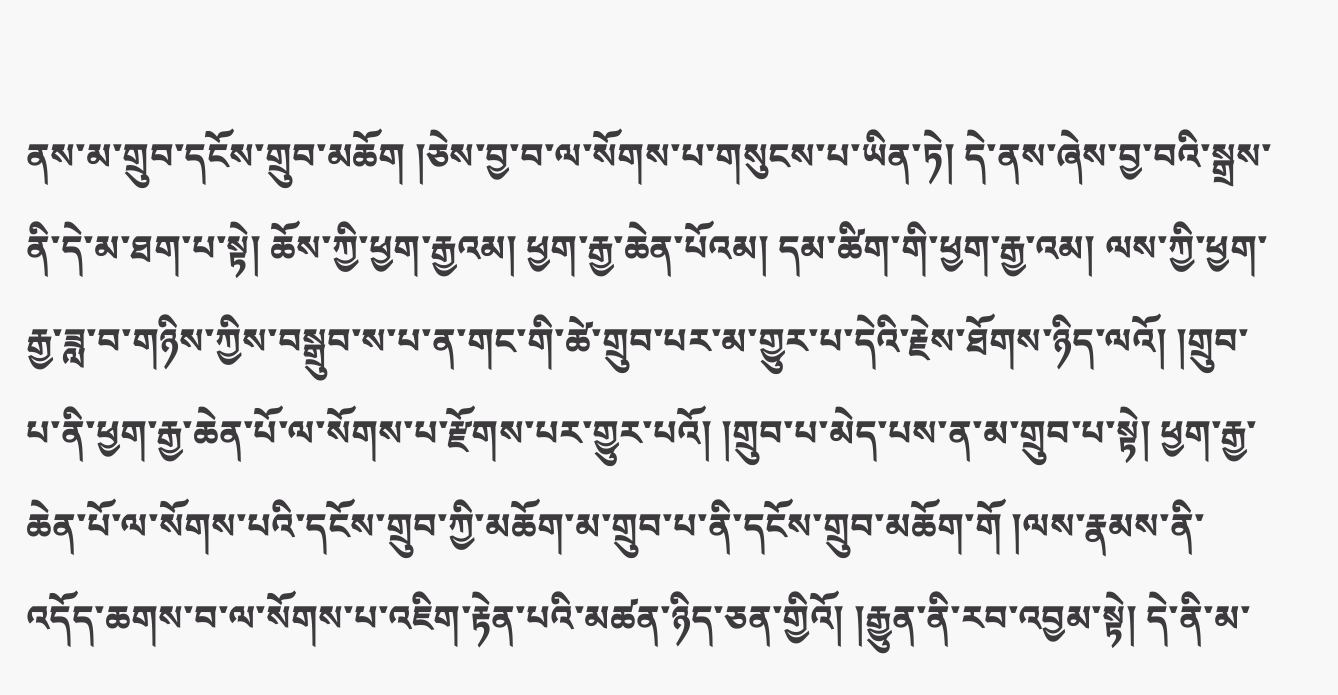ནས་མ་གྲུབ་དངོས་གྲུབ་མཆོག །ཅེས་བྱ་བ་ལ་སོགས་པ་གསུངས་པ་ཡིན་ཏེ། དེ་ནས་ཞེས་བྱ་བའི་སྒྲས་ནི་དེ་མ་ཐག་པ་སྟེ། ཆོས་ཀྱི་ཕྱག་རྒྱའམ། ཕྱག་རྒྱ་ཆེན་པོའམ། དམ་ཚིག་གི་ཕྱག་རྒྱ་འམ། ལས་ཀྱི་ཕྱག་རྒྱ་ཟླ་བ་གཉིས་ཀྱིས་བསྒྲུབ་ས་པ་ན་གང་གི་ཚེ་གྲུབ་པར་མ་གྱུར་པ་དེའི་རྗེས་ཐོགས་ཉིད་ལའོ། །གྲུབ་པ་ནི་ཕྱག་རྒྱ་ཆེན་པོ་ལ་སོགས་པ་རྫོགས་པར་གྱུར་པའོ། །གྲུབ་པ་མེད་པས་ན་མ་གྲུབ་པ་སྟེ། ཕྱག་རྒྱ་ཆེན་པོ་ལ་སོགས་པའི་དངོས་གྲུབ་ཀྱི་མཆོག་མ་གྲུབ་པ་ནི་དངོས་གྲུབ་མཆོག་གོ །ལས་རྣམས་ནི་འདོད་ཆགས་བ་ལ་སོགས་པ་འཇིག་རྟེན་པའི་མཚན་ཉིད་ཅན་གྱིའོ། །རྒྱུན་ནི་རབ་འབྱམ་སྟེ། དེ་ནི་མ་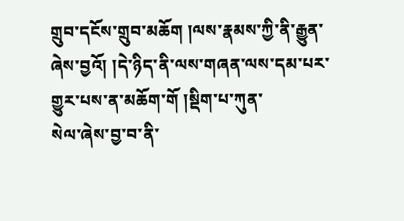གྲུབ་དངོས་གྲུབ་མཆོག །ལས་རྣམས་ཀྱི་ནི་རྒྱུན་ཞེས་བྱའོ། །དེ་ཉིད་ནི་ལས་གཞན་ལས་དམ་པར་གྱུར་པས་ན་མཆོག་གོ །སྡིག་པ་ཀུན་
སེལ་ཞེས་བྱ་བ་ནི་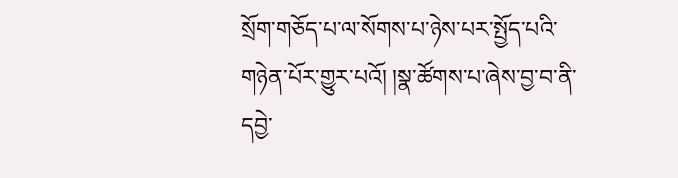སྲོག་གཅོད་པ་ལ་སོགས་པ་ཉེས་པར་སྤྱོད་པའི་གཉེན་པོར་གྱུར་པའོ། །སྣ་ཚོགས་པ་ཞེས་བྱ་བ་ནི་དབྱེ་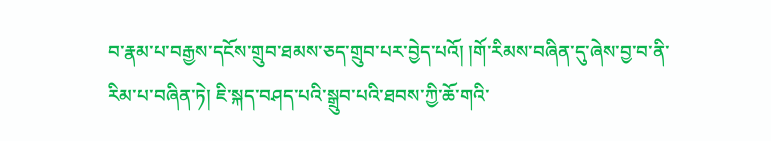བ་རྣམ་པ་བརྒྱས་དངོས་གྲུབ་ཐམས་ཅད་གྲུབ་པར་བྱེད་པའོ། །གོ་རིམས་བཞིན་དུ་ཞེས་བྱ་བ་ནི་རིམ་པ་བཞིན་ཏེ། ཇི་སྐད་བཤད་པའི་སྒྲུབ་པའི་ཐབས་ཀྱི་ཆོ་གའི་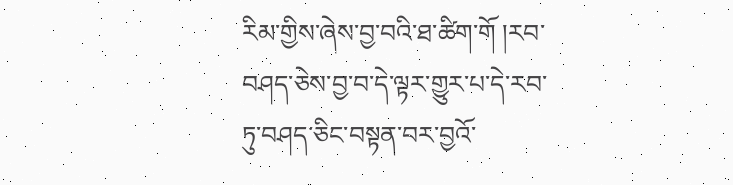རིམ་གྱིས་ཞེས་བྱ་བའི་ཐ་ཚིག་གོ །རབ་བཤད་ཅེས་བྱ་བ་དེ་ལྟར་གྱུར་པ་དེ་རབ་ཏུ་བཤད་ཅིང་བསྟན་བར་བྱའོ་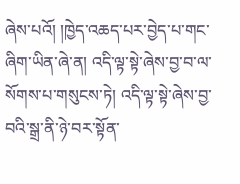ཞེས་པའོ། །ཁྱེད་འཆད་པར་བྱེད་པ་གང་ཞིག་ཡིན་ཞེ་ན། འདི་ལྟ་སྟེ་ཞེས་བྱ་བ་ལ་སོགས་པ་གསུངས་ཏེ། འདི་ལྟ་སྟེ་ཞེས་བྱ་བའི་སྒྲ་ནི་ཉེ་བར་སྟོན་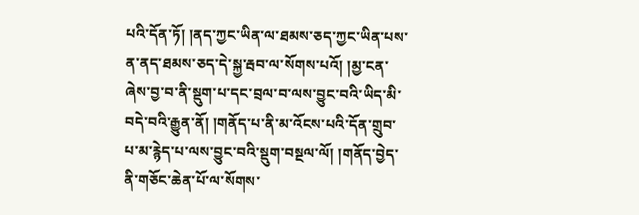པའི་དོན་ཏོ། །ནད་ཀྱང་ཡིན་ལ་ཐམས་ཅད་ཀྱང་ཡིན་པས་ན་ནད་ཐམས་ཅད་དེ་སྐྱ་རྦབ་ལ་སོགས་པའོ། །མྱ་ངན་ཞེས་བྱ་བ་ནི་སྡུག་པ་དང་བྲལ་བ་ལས་བྱུང་བའི་ཡིད་མི་བདེ་བའི་རྒྱུན་ནོ། །གནོད་པ་ནི་མ་འོངས་པའི་དོན་གྲུབ་པ་མ་རྙེད་པ་ལས་བྱུང་བའི་སྡུག་བསྔལ་ལོ། །གནོད་བྱེད་ནི་གཅོང་ཆེན་པོ་ལ་སོགས་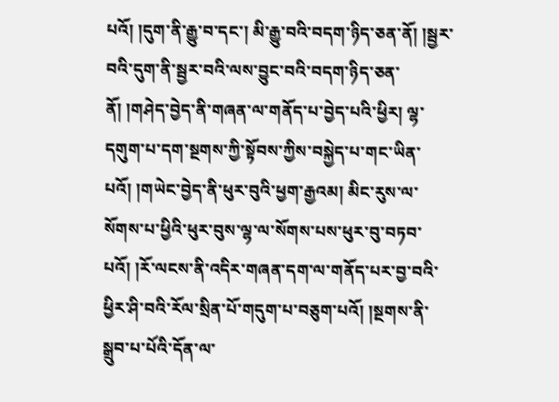པའོ། །དུག་ནི་རྒྱུ་བ་དང་། མི་རྒྱུ་བའི་བདག་ཉིད་ཅན་ནོ། །སྦྱར་བའི་དུག་ནི་སྦྱར་བའི་ལས་བྱུང་བའི་བདག་ཉིད་ཅན་ནོ། །གཤེད་བྱེད་ནི་གཞན་ལ་གནོད་པ་བྱེད་པའི་ཕྱིར། ལྷ་དགུག་པ་དག་སྔགས་ཀྱི་སྟོབས་ཀྱིས་བསྐྱེད་པ་གང་ཡིན་པའོ། །གཡེང་བྱེད་ནི་ཕུར་བུའི་ཕྱག་རྒྱའམ། མིང་རུས་ལ་སོགས་པ་ཕྱིའི་ཕུར་བུས་ལྷ་ལ་སོགས་པས་ཕུར་བུ་བཏབ་པའོ། །རོ་ལངས་ནི་འདིར་གཞན་དག་ལ་གནོད་པར་བྱ་བའི་ཕྱིར་ཤི་བའི་རོལ་སྲིན་པོ་གདུག་པ་བཅུག་པའོ། །སྔགས་ནི་སྒྲུབ་པ་པོའི་དོན་ལ་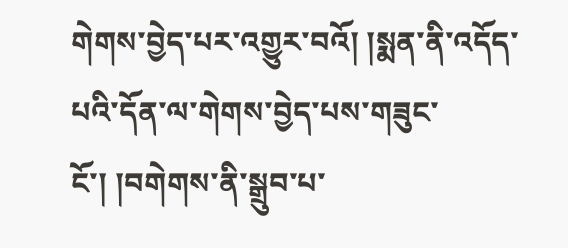གེགས་བྱེད་པར་འགྱུར་བའོ། །སྨན་ནི་འདོད་པའི་དོན་ལ་གེགས་བྱེད་པས་གཟུང་ངོ་། །བགེགས་ནི་སྒྲུབ་པ་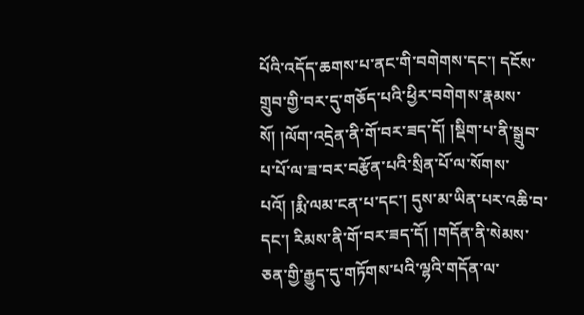པོའི་འདོད་ཆགས་པ་ནང་གི་བགེགས་དང་། དངོས་གྲུབ་གྱི་བར་དུ་གཅོད་པའི་ཕྱིར་བགེགས་རྣམས་སོ། །ལོག་འདྲེན་ནི་གོ་བར་ཟད་དོ། །སྡིག་པ་ནི་སྒྲུབ་པ་པོ་ལ་ཟ་བར་བརྩོན་པའི་སྲིན་པོ་ལ་སོགས་པའོ། །རྨི་ལམ་ངན་པ་དང་། དུས་མ་ཡིན་པར་འཆི་བ་དང་། རིམས་ནི་གོ་བར་ཟད་དོ། །གདོན་ནི་སེམས་ཅན་གྱི་རྒྱུད་དུ་གཏོགས་པའི་ལྷའི་གདོན་ལ་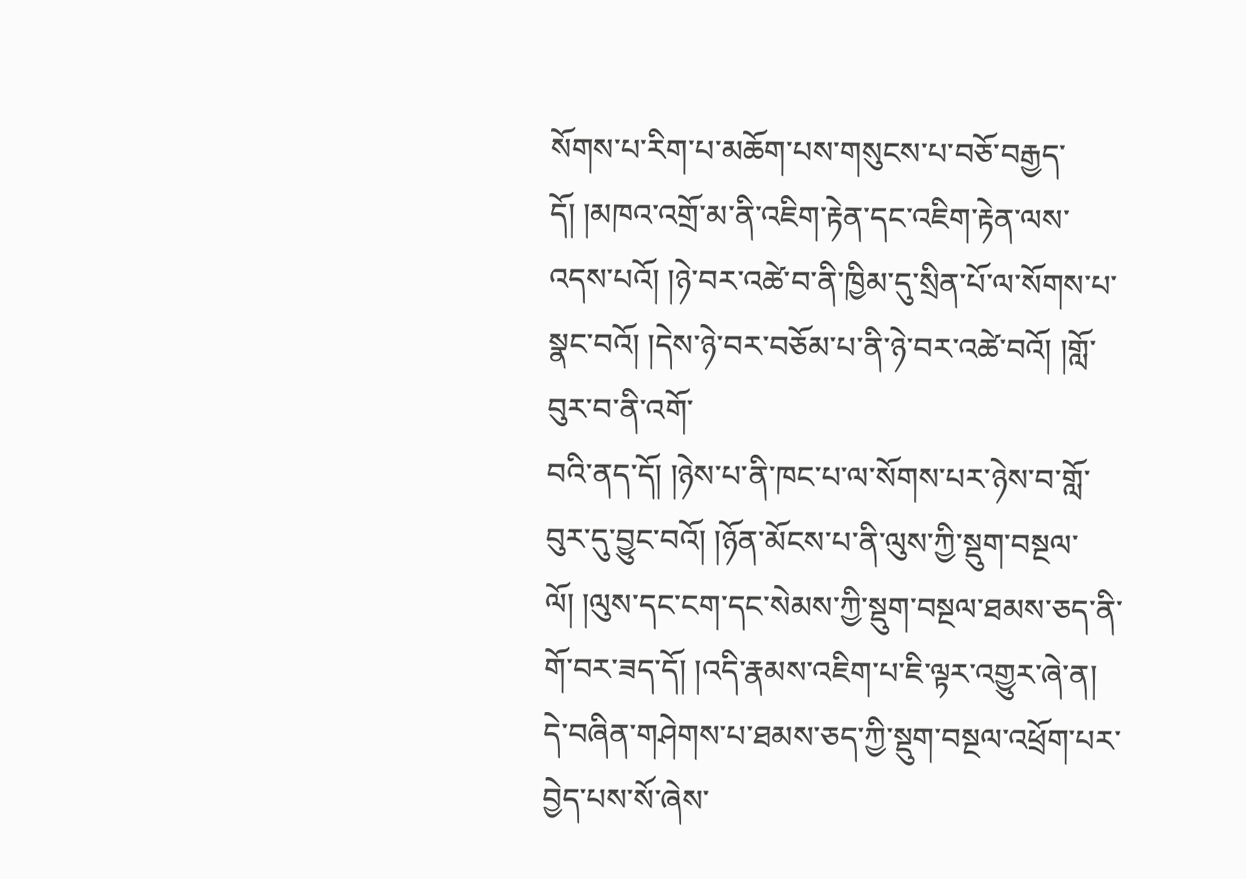སོགས་པ་རིག་པ་མཆོག་པས་གསུངས་པ་བཅོ་བརྒྱད་དོ། །མཁའ་འགྲོ་མ་ནི་འཇིག་རྟེན་དང་འཇིག་རྟེན་ལས་འདས་པའོ། །ཉེ་བར་འཚེ་བ་ནི་ཁྱིམ་དུ་སྲིན་པོ་ལ་སོགས་པ་སྣང་བའོ། །དེས་ཉེ་བར་བཅོམ་པ་ནི་ཉེ་བར་འཚེ་བའོ། །གློ་བུར་བ་ནི་འགོ་
བའི་ནད་དོ། །ཉེས་པ་ནི་ཁང་པ་ལ་སོགས་པར་ཉེས་བ་གློ་བུར་དུ་བྱུང་བའོ། །ཉོན་མོངས་པ་ནི་ལུས་ཀྱི་སྡུག་བསྔལ་ལོ། །ལུས་དང་ངག་དང་སེམས་ཀྱི་སྡུག་བསྔལ་ཐམས་ཅད་ནི་གོ་བར་ཟད་དོ། །འདི་རྣམས་འཇིག་པ་ཇི་ལྟར་འགྱུར་ཞེ་ན། དེ་བཞིན་གཤེགས་པ་ཐམས་ཅད་ཀྱི་སྡུག་བསྔལ་འཕྲོག་པར་བྱེད་པས་སོ་ཞེས་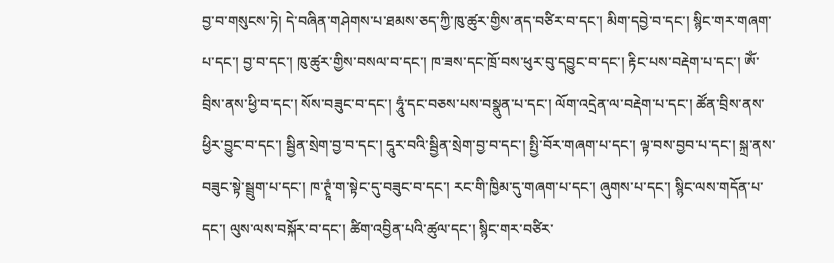བྱ་བ་གསུངས་ཏེ། དེ་བཞིན་གཤེགས་པ་ཐམས་ཅད་ཀྱི་ཁུ་ཚུར་གྱིས་ནད་བཙིར་བ་དང་། མིག་དབྱེ་བ་དང་། སྙིང་གར་གཞག་པ་དང་། བྱ་བ་དང་། ཁུ་ཚུར་གྱིས་བསལ་བ་དང་། ཁ་ཟས་དང་ཁྲོ་བས་ཕུར་བུ་དབྱུང་བ་དང་། རྟིང་པས་བརྡེག་པ་དང་། ཨོཾ་བྲིས་ནས་ཕྱི་བ་དང་། སོས་བཟུང་བ་དང་། ཧཱུཾ་དང་བཅས་པས་བསྣུན་པ་དང་། ལོག་འདྲེན་ལ་བརྡེག་པ་དང་། ཚོན་བྲིས་ནས་ཕྱིར་བྱུང་བ་དང་། སྦྱིན་སྲེག་བྱ་བ་དང་། དཱུར་བའི་སྦྱིན་སྲེག་བྱ་བ་དང་། སྤྱི་བོར་གཞག་པ་དང་། ལྟ་བས་བྱབ་པ་དང་། སྐྲ་ནས་བཟུང་སྟེ་སྦྲུག་པ་དང་། ཁ་ཊྭཱཾ་ག་སྟེང་དུ་བཟུང་བ་དང་། རང་གི་ཁྱིམ་དུ་གཞག་པ་དང་། ཞུགས་པ་དང་། སྙིང་ལས་གདོན་པ་དང་། ལུས་ལས་བསྐོར་བ་དང་། ཚིག་འབྱིན་པའི་ཚུལ་དང་། སྙིང་གར་བཙིར་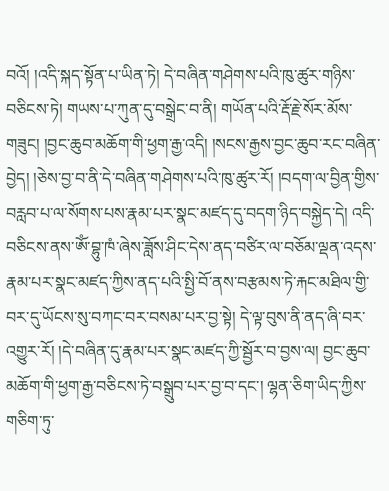བའོ། །འདི་སྐད་སྟོན་པ་ཡིན་ཏེ། དེ་བཞིན་གཤེགས་པའི་ཁུ་ཚུར་གཉིས་བཅིངས་ཏེ། གཡས་པ་ཀུན་དུ་བསྒྲེང་བ་ནི། གཡོན་པའི་རྡོ་རྗེ་སོར་མོས་གཟུང། །བྱང་ཆུབ་མཆོག་གི་ཕྱག་རྒྱ་འདི། །སངས་རྒྱས་བྱང་ཆུབ་རང་བཞིན་བྱེད། །ཅེས་བྱ་བ་ནི་དེ་བཞིན་གཤེགས་པའི་ཁུ་ཚུར་རོ། །བདག་ལ་བྱིན་གྱིས་བརླབ་པ་ལ་སོགས་པས་རྣམ་པར་སྣང་མཛད་དུ་བདག་ཉིད་བསྐྱེད་དེ། འདི་བཅིངས་ནས་ཨོཾ་བྷུ་ཁཾ་ཞེས་ཟློས་ཤིང་དེས་ནད་བཙིར་ལ་བཅོམ་ལྡན་འདས་རྣམ་པར་སྣང་མཛད་ཀྱིས་ནད་པའི་སྤྱི་བོ་ནས་བརྩམས་ཏེ་རྐང་མཐིལ་གྱི་བར་དུ་ཡོངས་སུ་བཀང་བར་བསམ་པར་བྱ་སྟེ། དེ་ལྟ་བུས་ནི་ནད་ཞི་བར་འགྱུར་རོ། །དེ་བཞིན་དུ་རྣམ་པར་སྣང་མཛད་ཀྱི་སྦྱོར་བ་བྱས་ལ། བྱང་ཆུབ་མཆོག་གི་ཕྱག་རྒྱ་བཅིངས་ཏེ་བསྒྲུབ་པར་བྱ་བ་དང་། ལྷན་ཅིག་ཡིད་ཀྱིས་གཅིག་ཏུ་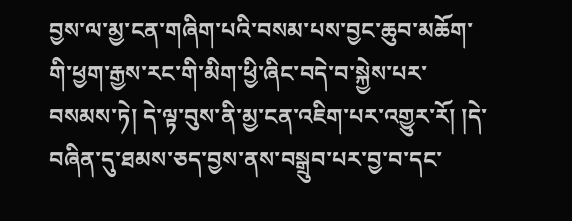བྱས་ལ་མྱ་ངན་གཞིག་པའི་བསམ་པས་བྱང་ཆུབ་མཆོག་གི་ཕྱག་རྒྱས་རང་གི་མིག་ཕྱི་ཞིང་བདེ་བ་སྐྱེས་པར་བསམས་ཏེ། དེ་ལྟ་བུས་ནི་མྱ་ངན་འཇིག་པར་འགྱུར་རོ། །དེ་བཞིན་དུ་ཐམས་ཅད་བྱས་ནས་བསྒྲུབ་པར་བྱ་བ་དང་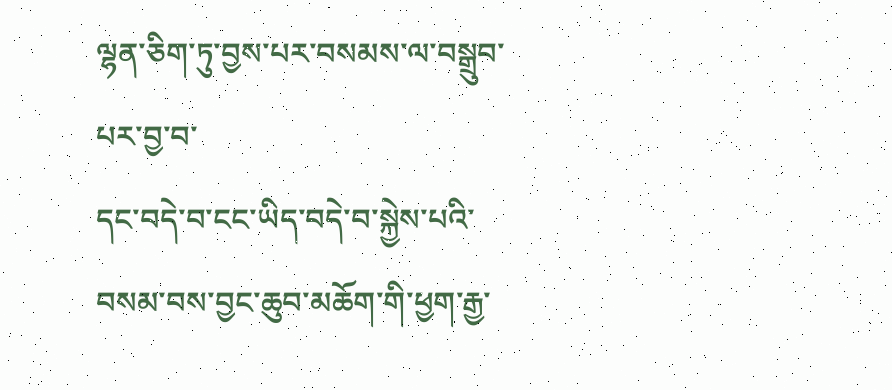ལྷན་ཅིག་ཏུ་བྱས་པར་བསམས་ལ་བསྒྲུབ་པར་བྱ་བ་
དང་བདེ་བ་ངང་ཡིད་བདེ་བ་སྐྱེས་པའི་བསམ་བས་བྱང་ཆུབ་མཆོག་གི་ཕྱག་རྒྱ་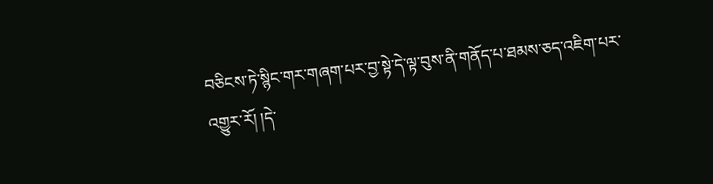བཅིངས་ཏེ་སྙིང་གར་གཞག་པར་བྱ་སྟེ་དེ་ལྟ་བུས་ནི་གནོད་པ་ཐམས་ཅད་འཇིག་པར་འགྱུར་རོ། །དེ་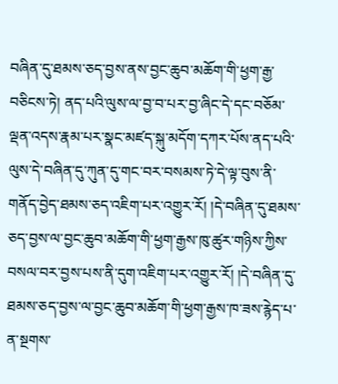བཞིན་དུ་ཐམས་ཅད་བྱས་ནས་བྱང་ཆུབ་མཆོག་གི་ཕྱག་རྒྱ་བཅིངས་ཏེ། ནད་པའི་ལུས་ལ་བྱ་བ་པར་བྱ་ཞིང་དེ་དང་བཅོམ་ལྡན་འདས་རྣམ་པར་སྣང་མཛད་སྐུ་མདོག་དཀར་པོས་ནད་པའི་ལུས་དེ་བཞིན་དུ་ཀུན་དུ་གང་བར་བསམས་ཏེ་དེ་ལྟ་བུས་ནི་གནོད་བྱེད་ཐམས་ཅད་འཇིག་པར་འགྱུར་རོ། །དེ་བཞིན་དུ་ཐམས་ཅད་བྱས་ལ་བྱང་ཆུབ་མཆོག་གི་ཕྱག་རྒྱས་ཁུ་ཚུར་གཉིས་ཀྱིས་བསལ་བར་བྱས་པས་ནི་དུག་འཇིག་པར་འགྱུར་རོ། །དེ་བཞིན་དུ་ཐམས་ཅད་བྱས་ལ་བྱང་ཆུབ་མཆོག་གི་ཕྱག་རྒྱས་ཁ་ཟས་རྙེད་པ་ན་སྔགས་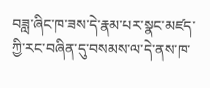བཟླ་ཞིང་ཁ་ཟས་དེ་རྣམ་པར་སྣང་མཛད་ཀྱི་རང་བཞིན་དུ་བསམས་ལ་དེ་ནས་ཁ་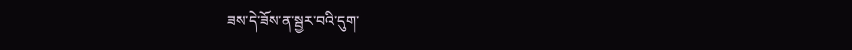ཟས་དེ་ཟོས་ན་སྦྱར་བའི་དུག་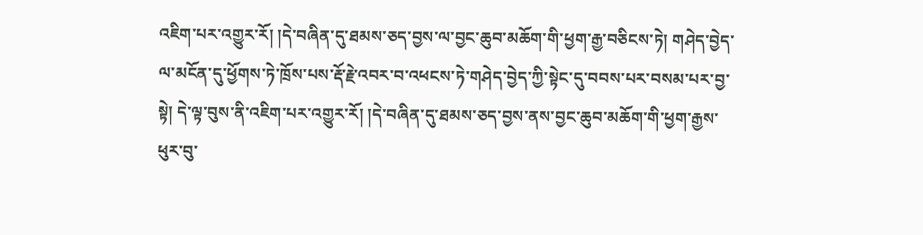འཇིག་པར་འགྱུར་རོ། །དེ་བཞིན་དུ་ཐམས་ཅད་བྱས་ལ་བྱང་ཆུབ་མཆོག་གི་ཕྱག་རྒྱ་བཅིངས་ཏེ། གཤེད་བྱེད་ལ་མངོན་དུ་ཕྱོགས་ཏེ་ཁྲོས་པས་རྡོ་རྗེ་འབར་བ་འཕངས་ཏེ་གཤེད་བྱེད་ཀྱི་སྟེང་དུ་བབས་པར་བསམ་པར་བྱ་སྟེ། དེ་ལྟ་བུས་ནི་འཇིག་པར་འགྱུར་རོ། །དེ་བཞིན་དུ་ཐམས་ཅད་བྱས་ནས་བྱང་ཆུབ་མཆོག་གི་ཕྱག་རྒྱས་ཕུར་བུ་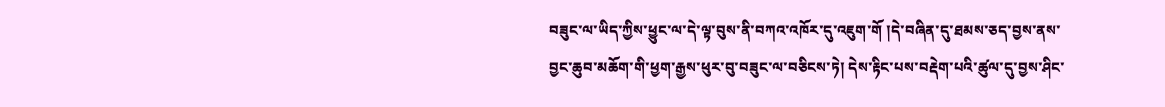བཟུང་ལ་ཡིད་ཀྱིས་ཕྱུང་ལ་དེ་ལྟ་བུས་ནི་བཀའ་འཁོར་དུ་འཇུག་གོ །དེ་བཞིན་དུ་ཐམས་ཅད་བྱས་ནས་བྱང་ཆུབ་མཆོག་གི་ཕྱག་རྒྱས་ཕུར་བུ་བཟུང་ལ་བཅིངས་ཏེ། དེས་རྟིང་པས་བརྡེག་པའི་ཚུལ་དུ་བྱས་ཤིང་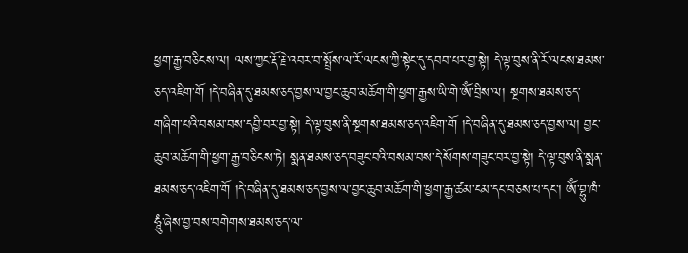ཕྱག་རྒྱ་བཅིངས་ལ། ལས་ཀྱང་རྡོ་རྗེ་འབར་བ་སྤྲོས་ལ་རོ་ལངས་ཀྱི་སྟེང་དུ་དབབ་པར་བྱ་སྟེ། དེ་ལྟ་བུས་ནི་རོ་ལངས་ཐམས་ཅད་འཇིག་གོ །དེ་བཞིན་དུ་ཐམས་ཅད་བྱས་ལ་བྱང་ཆུབ་མཆོག་གི་ཕྱག་རྒྱས་ཡི་གེ་ཨོཾ་བྲིས་ལ། སྔགས་ཐམས་ཅད་གཞིག་པའི་བསམ་བས་དབྱི་བར་བྱ་སྟེ། དེ་ལྟ་བུས་ནི་སྔགས་ཐམས་ཅད་འཇིག་གོ །དེ་བཞིན་དུ་ཐམས་ཅད་བྱས་ལ། བྱང་ཆུབ་མཆོག་གི་ཕྱག་རྒྱ་བཅིངས་ཏེ། སྨན་ཐམས་ཅད་བཟུང་བའི་བསམ་བས་དེ་སོགས་གཟུང་བར་བྱ་སྟེ། དེ་ལྟ་བུས་ནི་སྨན་ཐམས་ཅད་འཇིག་གོ །དེ་བཞིན་དུ་ཐམས་ཅད་བྱས་ལ་བྱང་ཆུབ་མཆོག་གི་ཕྱག་རྒྱ་ཚམ་ངམ་དང་བཅས་པ་དང་། ཨོཾ་བྷུ་ཁཾ་ཧཱུཾ་ཞེས་བྱ་བས་བགེགས་ཐམས་ཅད་ལ་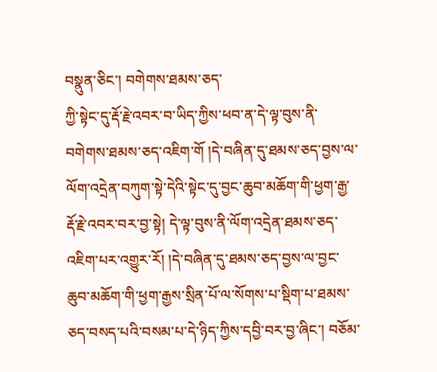བསྣུན་ཅིང་། བགེགས་ཐམས་ཅད་
ཀྱི་སྟེང་དུ་རྡོ་རྗེ་འབར་བ་ཡིད་ཀྱིས་ཕབ་ན་དེ་ལྟ་བུས་ནི་བགེགས་ཐམས་ཅད་འཇིག་གོ །དེ་བཞིན་དུ་ཐམས་ཅད་བྱས་ལ་ལོག་འདྲེན་བཀུག་སྟེ་དེའི་སྟེང་དུ་བྱང་ཆུབ་མཆོག་གི་ཕྱག་རྒྱ་རྡོ་རྗེ་འབར་བར་བྱ་སྟེ། དེ་ལྟ་བུས་ནི་ལོག་འདྲེན་ཐམས་ཅད་འཇིག་པར་འགྱུར་རོ། །དེ་བཞིན་དུ་ཐམས་ཅད་བྱས་ལ་བྱང་ཆུབ་མཆོག་གི་ཕྱག་རྒྱས་སྲིན་པོ་ལ་སོགས་པ་སྡིག་པ་ཐམས་ཅད་བསད་པའི་བསམ་པ་དེ་ཉིད་ཀྱིས་དབྱི་བར་བྱ་ཞིང་། བཅོམ་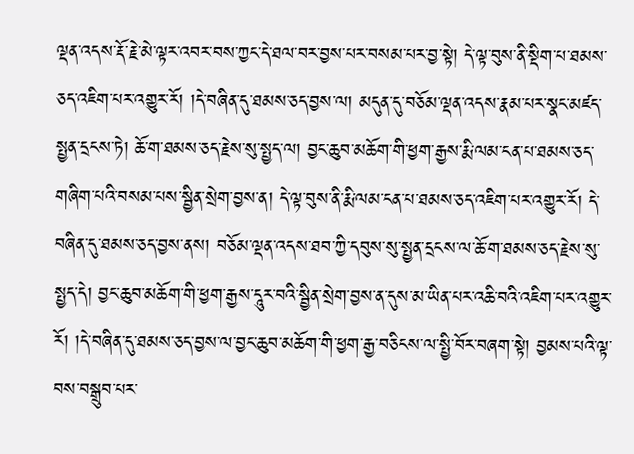ལྡན་འདས་རྡོ་རྗེ་མེ་ལྟར་འབར་བས་ཀྱང་དེ་ཐལ་བར་བྱས་པར་བསམ་པར་བྱ་སྟེ། དེ་ལྟ་བུས་ནི་སྡིག་པ་ཐམས་ཅད་འཇིག་པར་འགྱུར་རོ། །དེ་བཞིན་དུ་ཐམས་ཅད་བྱས་ལ། མདུན་དུ་བཅོམ་ལྡན་འདས་རྣམ་པར་སྣང་མཛད་སྤྱན་དྲངས་ཏེ། ཆོ་ག་ཐམས་ཅད་རྗེས་སུ་སྤྱད་ལ། བྱང་ཆུབ་མཆོག་གི་ཕྱག་རྒྱས་རྨི་ལམ་ངན་པ་ཐམས་ཅད་གཞིག་པའི་བསམ་པས་སྦྱིན་སྲེག་བྱས་ན། དེ་ལྟ་བུས་ནི་རྨི་ལམ་ངན་པ་ཐམས་ཅད་འཇིག་པར་འགྱུར་རོ། དེ་བཞིན་དུ་ཐམས་ཅད་བྱས་ནས། བཅོམ་ལྡན་འདས་ཐབ་ཀྱི་དབུས་སུ་སྤྱན་དྲངས་ལ་ཆོ་ག་ཐམས་ཅད་རྗེས་སུ་སྤྱད་དེ། བྱང་ཆུབ་མཆོག་གི་ཕྱག་རྒྱས་དཱུར་བའི་སྦྱིན་སྲེག་བྱས་ན་དུས་མ་ཡིན་པར་འཆི་བའི་འཇིག་པར་འགྱུར་རོ། །དེ་བཞིན་དུ་ཐམས་ཅད་བྱས་ལ་བྱང་ཆུབ་མཆོག་གི་ཕྱག་རྒྱ་བཅིངས་ལ་སྤྱི་བོར་བཞག་སྟེ། བྱམས་པའི་ལྟ་བས་བསྒྲུབ་པར་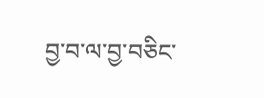བྱ་བ་ལ་བྱ་བཅིང་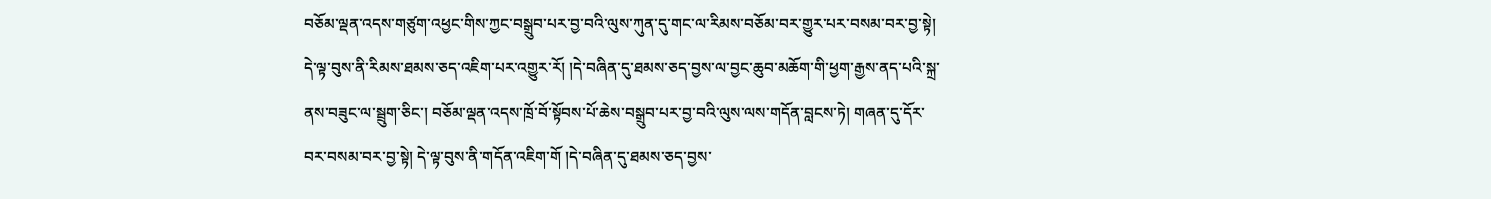བཅོམ་ལྡན་འདས་གཙུག་འཕྱང་གིས་ཀྱང་བསྒྲུབ་པར་བྱ་བའི་ལུས་ཀུན་དུ་གང་ལ་རིམས་བཅོམ་བར་གྱུར་པར་བསམ་བར་བྱ་སྟེ། དེ་ལྟ་བུས་ནི་རིམས་ཐམས་ཅད་འཇིག་པར་འགྱུར་རོ། །དེ་བཞིན་དུ་ཐམས་ཅད་བྱས་ལ་བྱང་ཆུབ་མཆོག་གི་ཕྱག་རྒྱས་ནད་པའི་སྐྲ་ནས་བཟུང་ལ་སྦྲུག་ཅིང་། བཅོམ་ལྡན་འདས་ཁྲོ་བོ་སྟོབས་པོ་ཆེས་བསྒྲུབ་པར་བྱ་བའི་ལུས་ལས་གདོན་བླངས་ཏེ། གཞན་དུ་དོར་བར་བསམ་བར་བྱ་སྟེ། དེ་ལྟ་བུས་ནི་གདོན་འཇིག་གོ །དེ་བཞིན་དུ་ཐམས་ཅད་བྱས་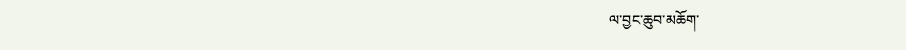ལ་བྱང་ཆུབ་མཆོག་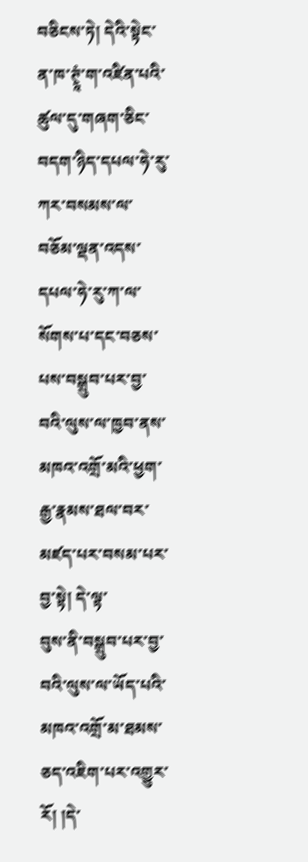བཅིངས་ཏེ། དེའི་སྟེང་ན་ཁ་ཊྭཱཾ་ག་འཛིན་པའི་ཚུལ་དུ་གཞག་ཅིང་བདག་ཉིད་དཔལ་ཧེ་རུ་ཀར་བསམས་ལ་བཅོམ་ལྡན་འདས་དཔལ་ཧེ་རུ་ཀ་ལ་སོགས་པ་དང་བཅས་པས་བསྒྲུབ་པར་བྱ་བའི་ལུས་ལ་ཁྱབ་ནས་མཁའ་འགྲོ་མའི་ཕྱག་རྒྱ་རྣམས་ཐལ་བར་མཛད་པར་བསམ་པར་བྱ་སྟེ། དེ་ལྟ་
བུས་ནི་བསྒྲུབ་པར་བྱ་བའི་ལུས་ལ་ཡོད་པའི་མཁའ་འགྲོ་མ་ཐམས་ཅད་འཇིག་པར་འགྱུར་རོ། །དེ་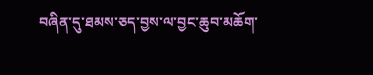བཞིན་དུ་ཐམས་ཅད་བྱས་ལ་བྱང་ཆུབ་མཆོག་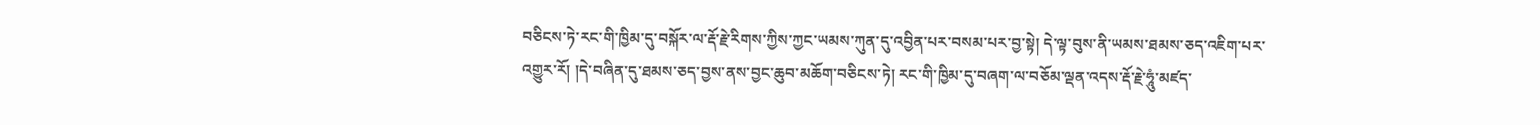བཅིངས་ཏེ་རང་གི་ཁྱིམ་དུ་བསྐོར་ལ་རྡོ་རྗེ་རིགས་ཀྱིས་ཀྱང་ཡམས་ཀུན་དུ་འབྱིན་པར་བསམ་པར་བྱ་སྟེ། དེ་ལྟ་བུས་ནི་ཡམས་ཐམས་ཅད་འཇིག་པར་འགྱུར་རོ། །དེ་བཞིན་དུ་ཐམས་ཅད་བྱས་ནས་བྱང་ཆུབ་མཆོག་བཅིངས་ཏེ། རང་གི་ཁྱིམ་དུ་བཞག་ལ་བཅོམ་ལྡན་འདས་རྡོ་རྗེ་ཧཱུཾ་མཛད་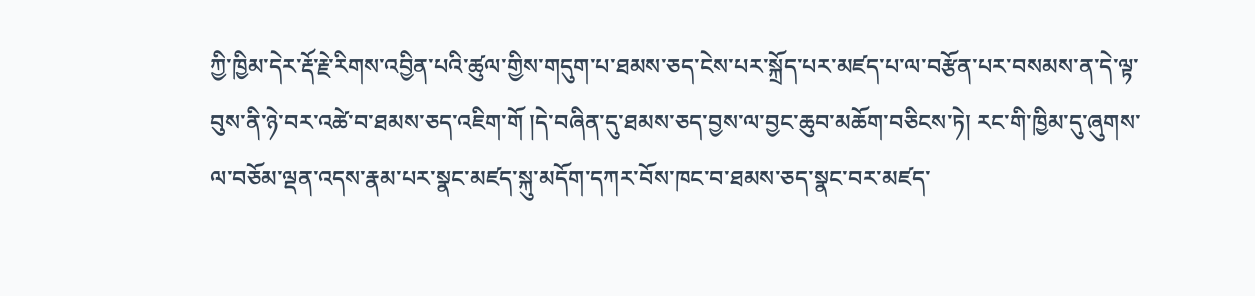ཀྱི་ཁྱིམ་དེར་རྡོ་རྗེ་རིགས་འབྱིན་པའི་ཚུལ་གྱིས་གདུག་པ་ཐམས་ཅད་ངེས་པར་སྐྲོད་པར་མཛད་པ་ལ་བརྩོན་པར་བསམས་ན་དེ་ལྟ་བུས་ནི་ཉེ་བར་འཚེ་བ་ཐམས་ཅད་འཇིག་གོ །དེ་བཞིན་དུ་ཐམས་ཅད་བྱས་ལ་བྱང་ཆུབ་མཆོག་བཅིངས་ཏེ། རང་གི་ཁྱིམ་དུ་ཞུགས་ལ་བཅོམ་ལྡན་འདས་རྣམ་པར་སྣང་མཛད་སྐུ་མདོག་དཀར་བོས་ཁང་བ་ཐམས་ཅད་སྣང་བར་མཛད་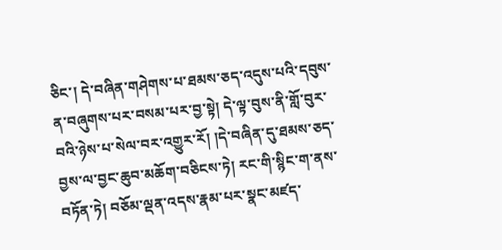ཅིང་། དེ་བཞིན་གཤེགས་པ་ཐམས་ཅད་འདུས་པའི་དབུས་ན་བཞུགས་པར་བསམ་པར་བྱ་སྟེ། དེ་ལྟ་བུས་ནི་གློ་བུར་བའི་ཉེས་པ་སེལ་བར་འགྱུར་རོ། །དེ་བཞིན་དུ་ཐམས་ཅད་བྱས་ལ་བྱང་ཆུབ་མཆོག་བཅིངས་ཏེ། རང་གི་སྙིང་ག་ནས་བཏོན་ཏེ། བཅོམ་ལྡན་འདས་རྣམ་པར་སྣང་མཛད་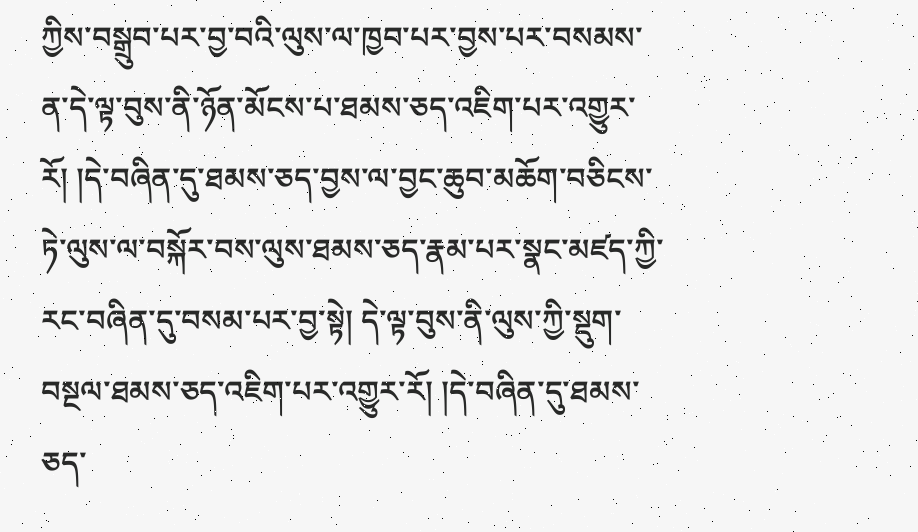ཀྱིས་བསྒྲུབ་པར་བྱ་བའི་ལུས་ལ་ཁྱབ་པར་བྱས་པར་བསམས་ན་དེ་ལྟ་བུས་ནི་ཉོན་མོངས་པ་ཐམས་ཅད་འཇིག་པར་འགྱུར་རོ། །དེ་བཞིན་དུ་ཐམས་ཅད་བྱས་ལ་བྱང་ཆུབ་མཆོག་བཅིངས་ཏེ་ལུས་ལ་བསྐོར་བས་ལུས་ཐམས་ཅད་རྣམ་པར་སྣང་མཛད་ཀྱི་རང་བཞིན་དུ་བསམ་པར་བྱ་སྟེ། དེ་ལྟ་བུས་ནི་ལུས་ཀྱི་སྡུག་བསྔལ་ཐམས་ཅད་འཇིག་པར་འགྱུར་རོ། །དེ་བཞིན་དུ་ཐམས་ཅད་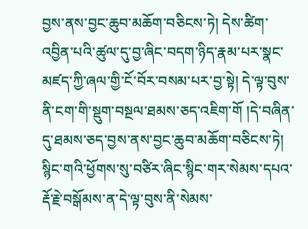བྱས་ནས་བྱང་ཆུབ་མཆོག་བཅིངས་ཏེ། དེས་ཚིག་འབྱིན་པའི་ཚུལ་དུ་བྱ་ཞིང་བདག་ཉིད་རྣམ་པར་སྣང་མཛད་ཀྱི་ཞལ་གྱི་ངོ་བོར་བསམ་པར་བྱ་སྟེ། དེ་ལྟ་བུས་ནི་ངག་གི་སྡུག་བསྔལ་ཐམས་ཅད་འཇིག་གོ །དེ་བཞིན་དུ་ཐམས་ཅད་བྱས་ནས་བྱང་ཆུབ་མཆོག་བཅིངས་ཏེ། སྙིང་གའི་ཕྱོགས་སུ་བཙིར་ཞིང་སྙིང་གར་སེམས་དཔའ་རྡོ་རྗེ་བསྒོམས་ན་དེ་ལྟ་བུས་ནི་སེམས་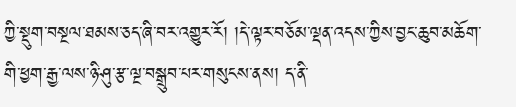ཀྱི་སྡུག་བསྔལ་ཐམས་ཅད་ཞི་བར་འགྱུར་རོ། །དེ་ལྟར་བཅོམ་ལྡན་འདས་ཀྱིས་བྱང་ཆུབ་མཆོག་གི་ཕྱག་རྒྱ་ལས་ཉི་ཤུ་རྩ་ལྔ་བསྒྲུབ་པར་གསུངས་ནས། ད་ནི་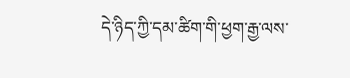དེ་ཉིད་ཀྱི་དམ་ཚིག་གི་ཕྱག་རྒྱ་ལས་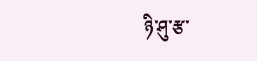ཉི་ཤུ་རྩ་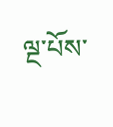ལྔ་པོས་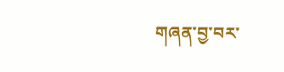གཞན་བྱ་བར་